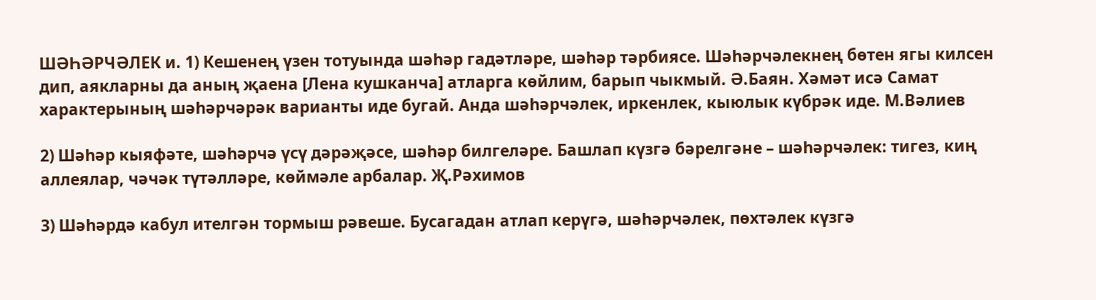ШӘҺӘРЧӘЛЕК и. 1) Кешенең үзен тотуында шәһәр гадәтләре, шәһәр тәрбиясе. Шәһәрчәлекнең бөтен ягы килсен дип, аякларны да аның җаена [Лена кушканча] атларга көйлим, барып чыкмый. Ә.Баян. Хәмәт исә Самат характерының шәһәрчәрәк варианты иде бугай. Анда шәһәрчәлек, иркенлек, кыюлык күбрәк иде. М.Вәлиев

2) Шәһәр кыяфәте, шәһәрчә үсү дәрәҗәсе, шәһәр билгеләре. Башлап күзгә бәрелгәне – шәһәрчәлек: тигез, киң аллеялар, чәчәк түтәлләре, көймәле арбалар. Җ.Рәхимов

3) Шәһәрдә кабул ителгән тормыш рәвеше. Бусагадан атлап керүгә, шәһәрчәлек, пөхтәлек күзгә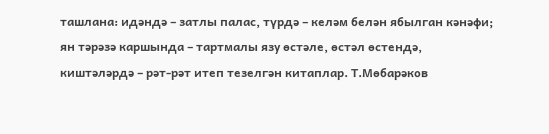ташлана: идәндә – затлы палас, түрдә – келәм белән ябылган кәнәфи; ян тәрәзә каршында – тартмалы язу өстәле, өстәл өстендә, киштәләрдә – рәт-рәт итеп тезелгән китаплар. Т.Мөбарәков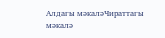Алдагы мәкаләЧираттагы мәкалә